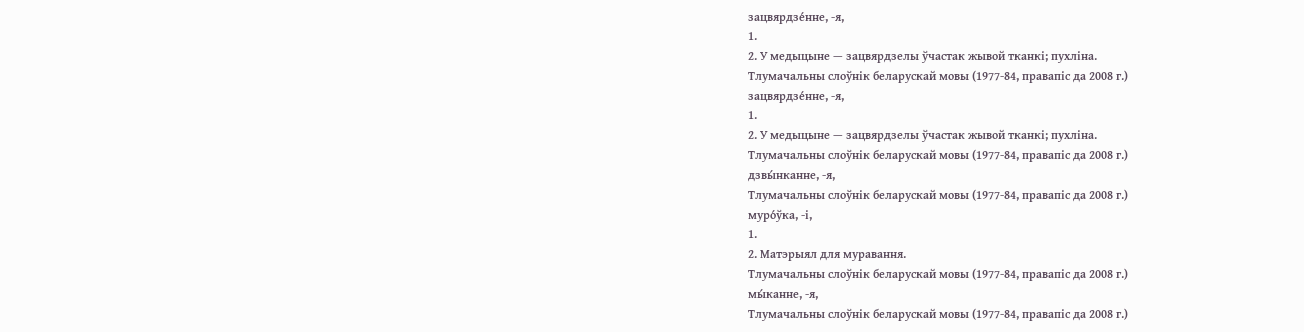зацвярдзе́нне, ‑я,
1.
2. У медыцыне — зацвярдзелы ўчастак жывой тканкі; пухліна.
Тлумачальны слоўнік беларускай мовы (1977-84, правапіс да 2008 г.)
зацвярдзе́нне, ‑я,
1.
2. У медыцыне — зацвярдзелы ўчастак жывой тканкі; пухліна.
Тлумачальны слоўнік беларускай мовы (1977-84, правапіс да 2008 г.)
дзвы́нканне, ‑я,
Тлумачальны слоўнік беларускай мовы (1977-84, правапіс да 2008 г.)
муро́ўка, ‑і,
1.
2. Матэрыял для муравання.
Тлумачальны слоўнік беларускай мовы (1977-84, правапіс да 2008 г.)
мы́канне, ‑я,
Тлумачальны слоўнік беларускай мовы (1977-84, правапіс да 2008 г.)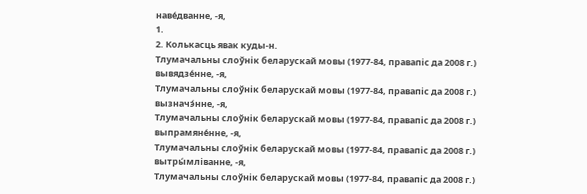наве́дванне, ‑я,
1.
2. Колькасць явак куды‑н.
Тлумачальны слоўнік беларускай мовы (1977-84, правапіс да 2008 г.)
вывядзе́нне, ‑я,
Тлумачальны слоўнік беларускай мовы (1977-84, правапіс да 2008 г.)
вызначэ́нне, ‑я,
Тлумачальны слоўнік беларускай мовы (1977-84, правапіс да 2008 г.)
выпрамяне́нне, ‑я,
Тлумачальны слоўнік беларускай мовы (1977-84, правапіс да 2008 г.)
вытры́мліванне, ‑я,
Тлумачальны слоўнік беларускай мовы (1977-84, правапіс да 2008 г.)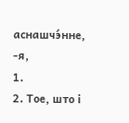аснашчэ́нне, ‑я,
1.
2. Тое, што і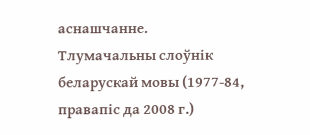аснашчанне.
Тлумачальны слоўнік беларускай мовы (1977-84, правапіс да 2008 г.)